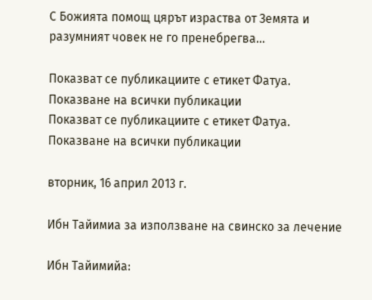С Божията помощ цярът израства от Земята и разумният човек не го пренебрегва...

Показват се публикациите с етикет Фатуа. Показване на всички публикации
Показват се публикациите с етикет Фатуа. Показване на всички публикации

вторник, 16 април 2013 г.

Ибн Тайимиа за използване на свинско за лечение

Ибн Тайимийа: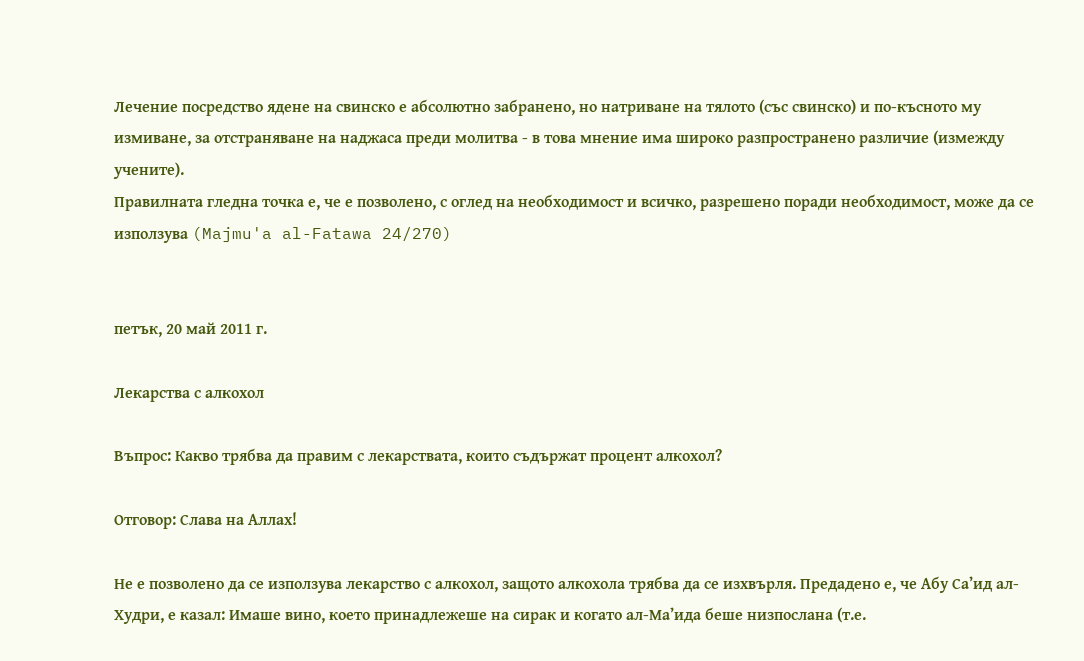Лечение посредство ядене на свинско е абсолютно забранено, но натриване на тялото (със свинско) и по-късното му измиване, за отстраняване на наджаса преди молитва - в това мнение има широко разпространено различие (измежду учените).
Правилната гледна точка е, че е позволено, с оглед на необходимост и всичко, разрешено поради необходимост, може да се използува (Majmu'a al-Fatawa 24/270)


петък, 20 май 2011 г.

Лекарства с алкохол

Въпрос: Какво трябва да правим с лекарствата, които съдържат процент алкохол?

Отговор: Слава на Аллах!

Не е позволено да се използува лекарство с алкохол, защото алкохола трябва да се изхвърля. Предадено е, че Абу Са’ид ал-Худри, е казал: Имаше вино, което принадлежеше на сирак и когато ал-Ма’ида беше низпослана (т.е.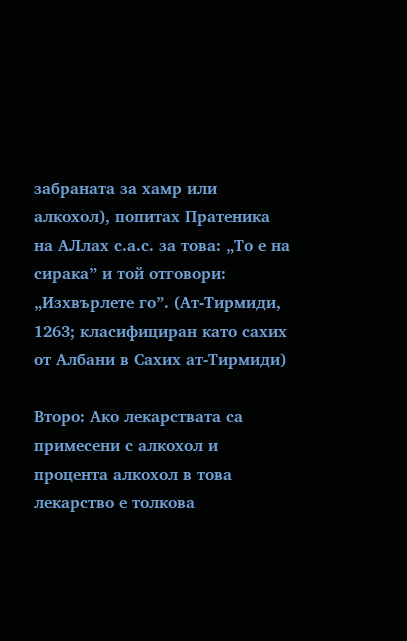забраната за хамр или алкохол), попитах Пратеника на АЛлах с.а.с. за това: „То е на сирака” и той отговори: „Изхвърлете го”. (Ат-Тирмиди, 1263; класифициран като сахих от Албани в Сахих ат-Тирмиди)

Второ: Ако лекарствата са примесени с алкохол и процента алкохол в това лекарство е толкова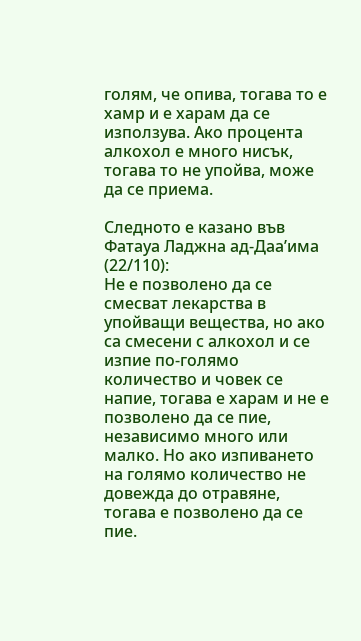голям, че опива, тогава то е хамр и е харам да се използува. Ако процента алкохол е много нисък, тогава то не упойва, може да се приема.

Следното е казано във Фатауа Ладжна ад-Даа’има (22/110):
Не е позволено да се смесват лекарства в упойващи вещества, но ако са смесени с алкохол и се изпие по-голямо количество и човек се напие, тогава е харам и не е позволено да се пие, независимо много или малко. Но ако изпиването на голямо количество не довежда до отравяне, тогава е позволено да се пие.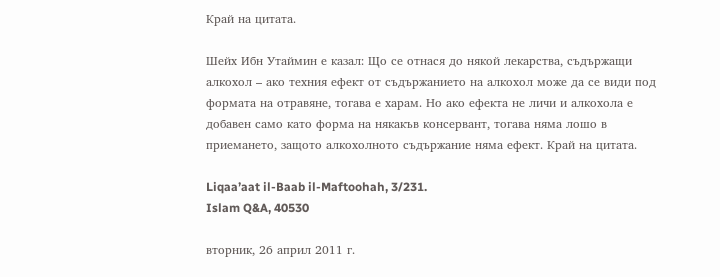Край на цитата.

Шейх Ибн Утаймин е казал: Що се отнася до някой лекарства, съдържащи алкохол – ако техния ефект от съдържанието на алкохол може да се види под формата на отравяне, тогава е харам. Но ако ефекта не личи и алкохола е добавен само като форма на някакъв консервант, тогава няма лошо в приемането, защото алкохолното съдържание няма ефект. Край на цитата.

Liqaa’aat il-Baab il-Maftoohah, 3/231.
Islam Q&A, 40530

вторник, 26 април 2011 г.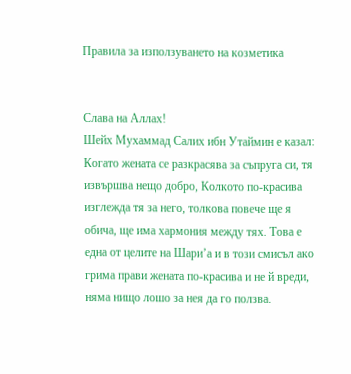Правила за използуването на козметика


Слава на Аллах!
Шейх Мухаммад Салих ибн Утаймин е казал:
Когато жената се разкрасява за съпруга си, тя извършва нещо добро, Колкото по-красива изглежда тя за него, толкова повече ще я обича, ще има хармония между тях. Това е една от целите на Шари’а и в този смисъл ако грима прави жената по-красива и не й вреди, няма нищо лошо за нея да го ползва.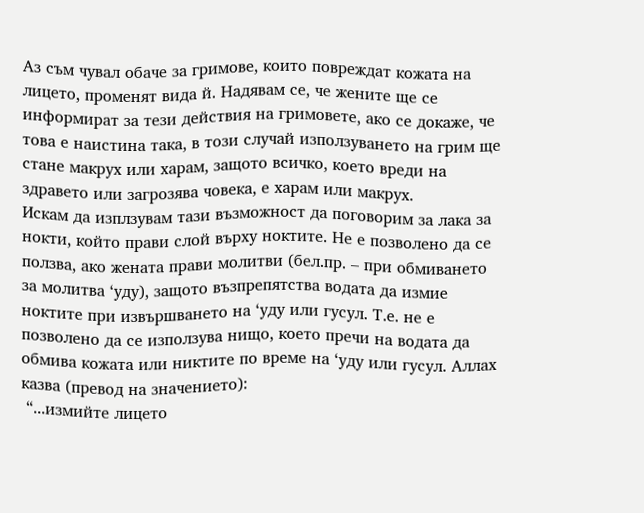Аз съм чувал обаче за гримове, които повреждат кожата на лицето, променят вида й. Надявам се, че жените ще се информират за тези действия на гримовете, ако се докаже, че това е наистина така, в този случай използуването на грим ще стане макрух или харам, защото всичко, което вреди на здравето или загрозява човека, е харам или макрух.
Искам да изплзувам тази възможност да поговорим за лака за нокти, който прави слой върху ноктите. Не е позволено да се ползва, ако жената прави молитви (бел.пр. – при обмиването за молитва ‘уду), защото възпрепятства водата да измие ноктите при извършването на ‘уду или гусул. Т.е. не е позволено да се използува нищо, което пречи на водата да обмива кожата или никтите по време на ‘уду или гусул. Аллах казва (превод на значението):
 “...измийте лицето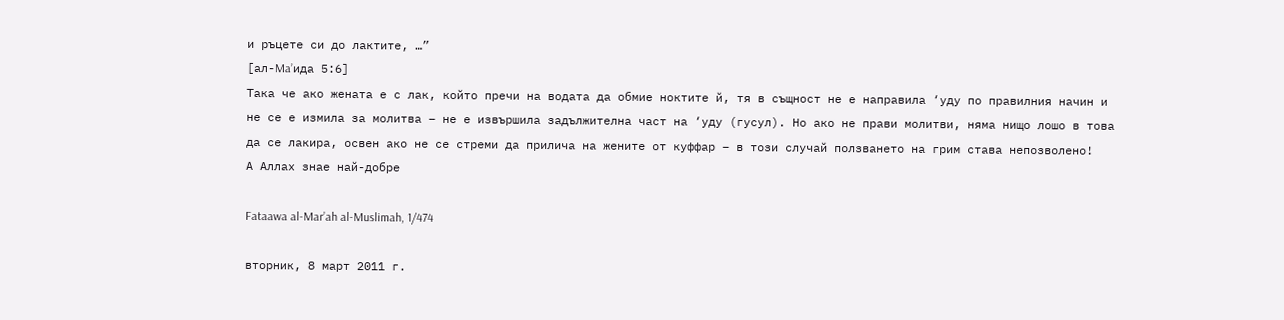и ръцете си до лактите, …”
[ал-Ma’ида 5:6]
Така че ако жената е с лак, който пречи на водата да обмие ноктите й, тя в същност не е направила ‘уду по правилния начин и не се е измила за молитва – не е извършила задължителна част на ‘уду (гусул). Но ако не прави молитви, няма нищо лошо в това да се лакира, освен ако не се стреми да прилича на жените от куффар – в този случай ползването на грим става непозволено!
А Аллах знае най-добре

Fataawa al-Mar’ah al-Muslimah, 1/474

вторник, 8 март 2011 г.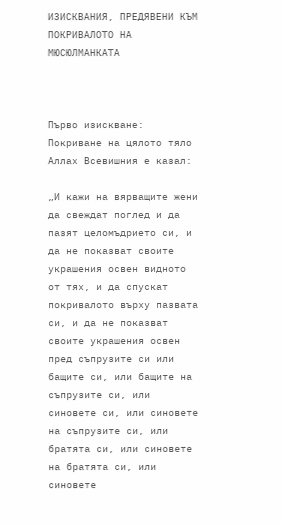ИЗИСКВАНИЯ, ПРЕДЯВЕНИ КЪМ ПОКРИВАЛОТО НА МЮСЮЛМАНКАТА



Първо изискване: Покриване на цялото тяло
Аллах Всевишния е казал:

„И кажи на вярващите жени да свеждат поглед и да пазят целомъдрието си, и да не показват своите украшения освен видното от тях, и да спускат покривалото върху пазвата си, и да не показват своите украшения освен пред съпрузите си или бащите си, или бащите на съпрузите си, или синовете си, или синовете на съпрузите си, или братята си, или синовете на братята си, или синовете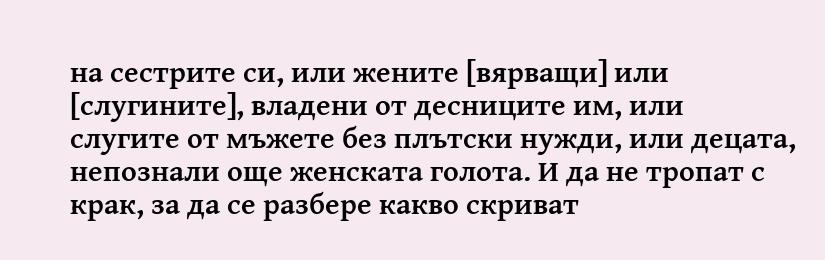на сестрите си, или жените [вярващи] или [слугините], владени от десниците им, или слугите от мъжете без плътски нужди, или децата, непознали още женската голота. И да не тропат с крак, за да се разбере какво скриват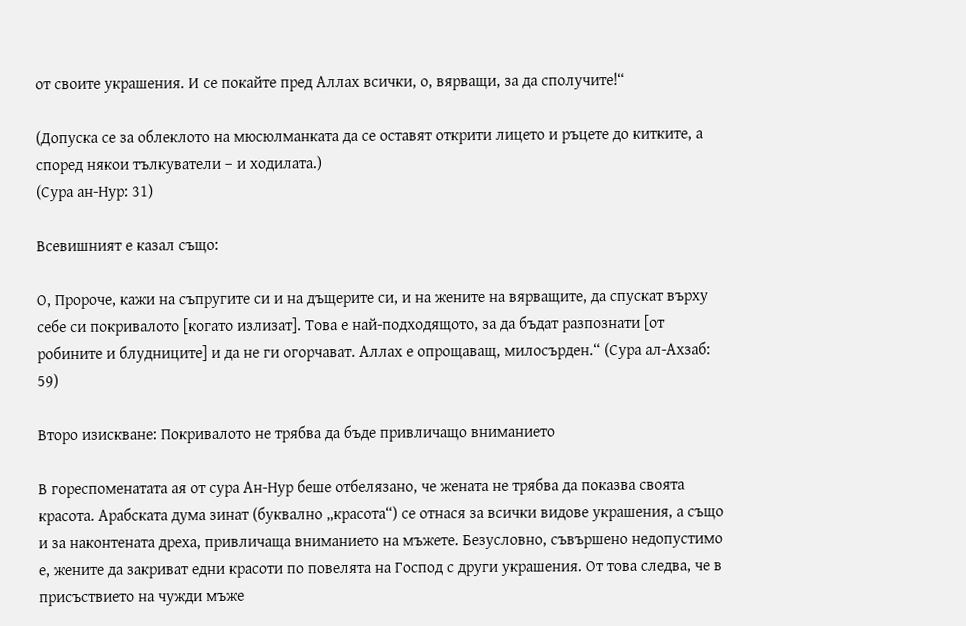от своите украшения. И се покайте пред Аллах всички, о, вярващи, за да сполучите!“

(Допуска се за облеклото на мюсюлманката да се оставят открити лицето и ръцете до китките, а според някои тълкуватели – и ходилата.)
(Сура ан-Нур: 31)

Всевишният е казал също:

О, Пророче, кажи на съпругите си и на дъщерите си, и на жените на вярващите, да спускат върху себе си покривалото [когато излизат]. Това е най-подходящото, за да бъдат разпознати [от робините и блудниците] и да не ги огорчават. Аллах е опрощаващ, милосърден.“ (Сура ал-Ахзаб: 59)

Второ изискване: Покривалото не трябва да бъде привличащо вниманието

В гореспоменатата ая от сура Ан-Нур беше отбелязано, че жената не трябва да показва своята красота. Арабската дума зинат (буквално „красота“) се отнася за всички видове украшения, а също и за наконтената дреха, привличаща вниманието на мъжете. Безусловно, съвършено недопустимо е, жените да закриват едни красоти по повелята на Господ с други украшения. От това следва, че в присъствието на чужди мъже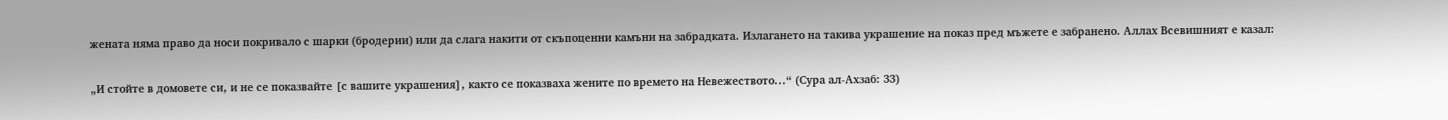жената няма право да носи покривало с шарки (бродерии) или да слага накити от скъпоценни камъни на забрадката. Излагането на такива украшение на показ пред мъжете е забранено. Аллах Всевишният е казал:

„И стойте в домовете си, и не се показвайте [с вашите украшения], както се показваха жените по времето на Невежеството...“ (Сура ал-Ахзаб: 33)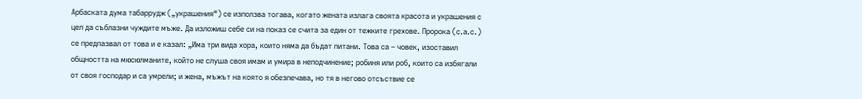Арбаската дума табаррудж („украшения“) се използва тогава, когато жената излага своята красота и украшения с цел да съблазни чуждите мъже. Да изложиш себе си на показ се счита за един от тежките грехове. Пророка (с.а.с.) се предпазвал от това и е казал: „Има три вида хора, които няма да бъдат питани. Това са – човек, изоставил общността на мюсюлманите, който не слуша своя имам и умира в неподчинение; робиня или роб, които са избягали от своя господар и са умрели; и жена, мъжът на която я обезпечава, но тя в негово отсъствие се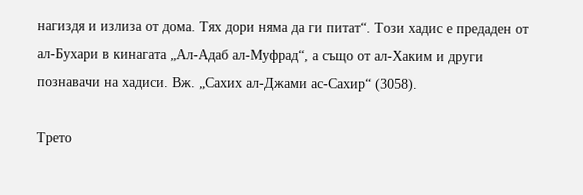нагиздя и излиза от дома. Тях дори няма да ги питат“. Този хадис е предаден от ал-Бухари в кинагата „Ал-Адаб ал-Муфрад“, а също от ал-Хаким и други познавачи на хадиси. Вж. „Сахих ал-Джами ас-Сахир“ (3058).

Трето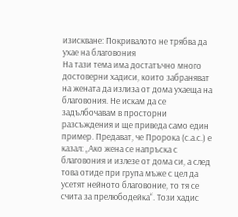изискване: Покривалото не трябва да ухае на благовония
На тази тема има достатъчно много достоверни хадиси, които забраняват на жената да излиза от дома ухаеща на благовония. Не искам да се задълбочавам в просторни разсъждения и ще приведа само един пример. Предават, че Пророка (с.а.с.) е казал: „Ако жена се напръска с благовония и излезе от дома си, а след това отиде при група мъже с цел да усетят нейното благовоние, то тя се счита за прелюбодейка“. Този хадис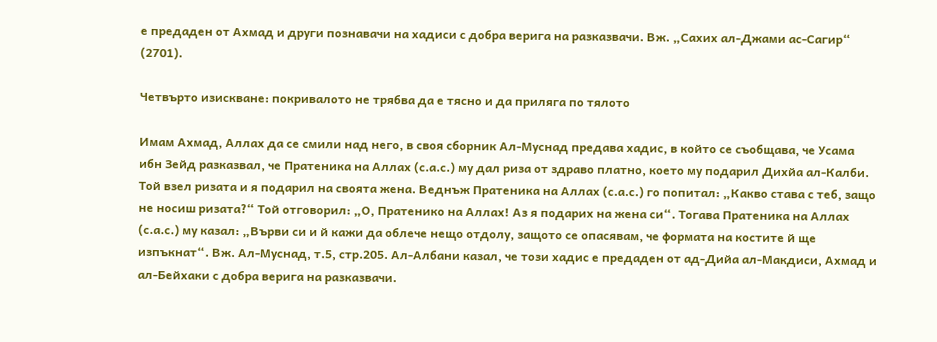е предаден от Ахмад и други познавачи на хадиси с добра верига на разказвачи. Вж. „Сахих ал-Джами ас-Сагир“ (2701).

Четвърто изискване: покривалото не трябва да е тясно и да приляга по тялото

Имам Ахмад, Аллах да се смили над него, в своя сборник Ал-Муснад предава хадис, в който се съобщава, че Усама ибн Зейд разказвал, че Пратеника на Аллах (с.а.с.) му дал риза от здраво платно, което му подарил Дихйа ал-Калби. Той взел ризата и я подарил на своята жена. Веднъж Пратеника на Аллах (с.а.с.) го попитал: „Какво става с теб, защо не носиш ризата?“ Той отговорил: „О, Пратенико на Аллах! Аз я подарих на жена си“. Тогава Пратеника на Аллах (с.а.с.) му казал: „Върви си и й кажи да облече нещо отдолу, защото се опасявам, че формата на костите й ще изпъкнат“. Вж. Ал-Муснад, т.5, стр.205. Ал-Албани казал, че този хадис е предаден от ад-Дийа ал-Макдиси, Ахмад и ал-Бейхаки с добра верига на разказвачи.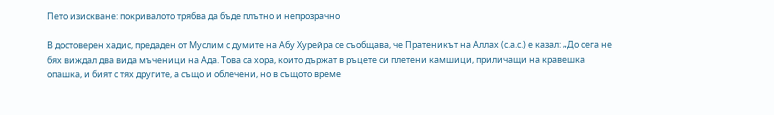Пето изискване: покривалото трябва да бъде плътно и непрозрачно

В достоверен хадис, предаден от Муслим с думите на Абу Хурейра се съобщава, че Пратеникът на Аллах (с.а.с.) е казал: „До сега не бях виждал два вида мъченици на Ада. Това са хора, които държат в ръцете си плетени камшици, приличащи на кравешка опашка, и бият с тях другите, а също и облечени, но в същото време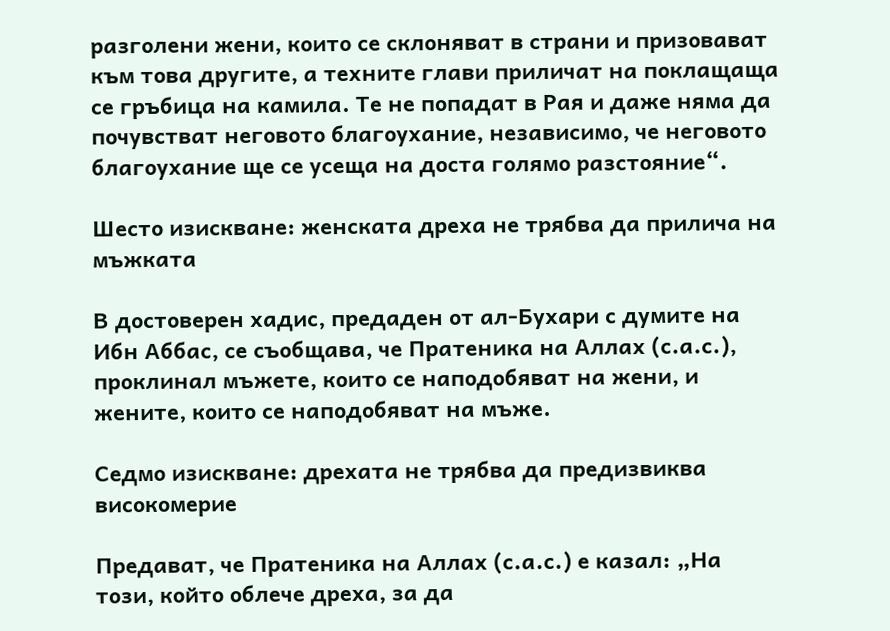разголени жени, които се склоняват в страни и призовават към това другите, а техните глави приличат на поклащаща се гръбица на камила. Те не попадат в Рая и даже няма да почувстват неговото благоухание, независимо, че неговото благоухание ще се усеща на доста голямо разстояние“.

Шесто изискване: женската дреха не трябва да прилича на мъжката

В достоверен хадис, предаден от ал-Бухари с думите на Ибн Аббас, се съобщава, че Пратеника на Аллах (с.а.с.), проклинал мъжете, които се наподобяват на жени, и жените, които се наподобяват на мъже.

Седмо изискване: дрехата не трябва да предизвиква високомерие

Предават, че Пратеника на Аллах (с.а.с.) е казал: „На този, който облече дреха, за да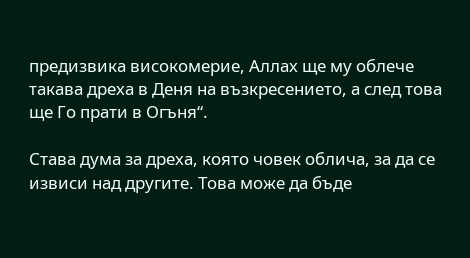предизвика високомерие, Аллах ще му облече такава дреха в Деня на възкресението, а след това ще Го прати в Огъня“.

Става дума за дреха, която човек облича, за да се извиси над другите. Това може да бъде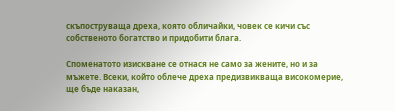скъпоструваща дреха, която обличайки, човек се кичи със собственото богатство и придобити блага.

Споменатото изискване се отнася не само за жените, но и за мъжете. Всеки, който облече дреха предизвикваща високомерие, ще бъде наказан,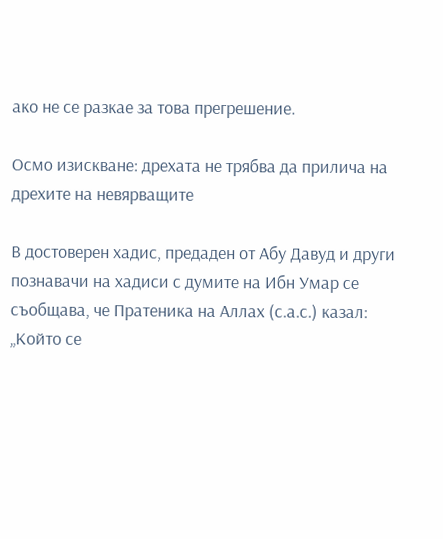ако не се разкае за това прегрешение.

Осмо изискване: дрехата не трябва да прилича на дрехите на невярващите

В достоверен хадис, предаден от Абу Давуд и други познавачи на хадиси с думите на Ибн Умар се съобщава, че Пратеника на Аллах (с.а.с.) казал: „Който се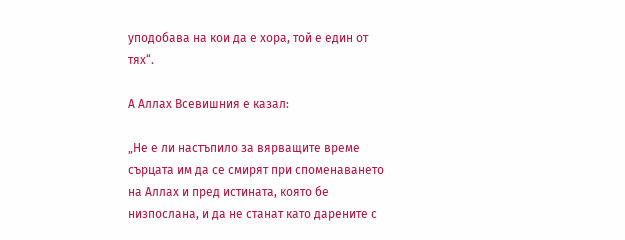уподобава на кои да е хора, той е един от тях“.

А Аллах Всевишния е казал:

„Не е ли настъпило за вярващите време сърцата им да се смирят при споменаването на Аллах и пред истината, която бе низпослана, и да не станат като дарените с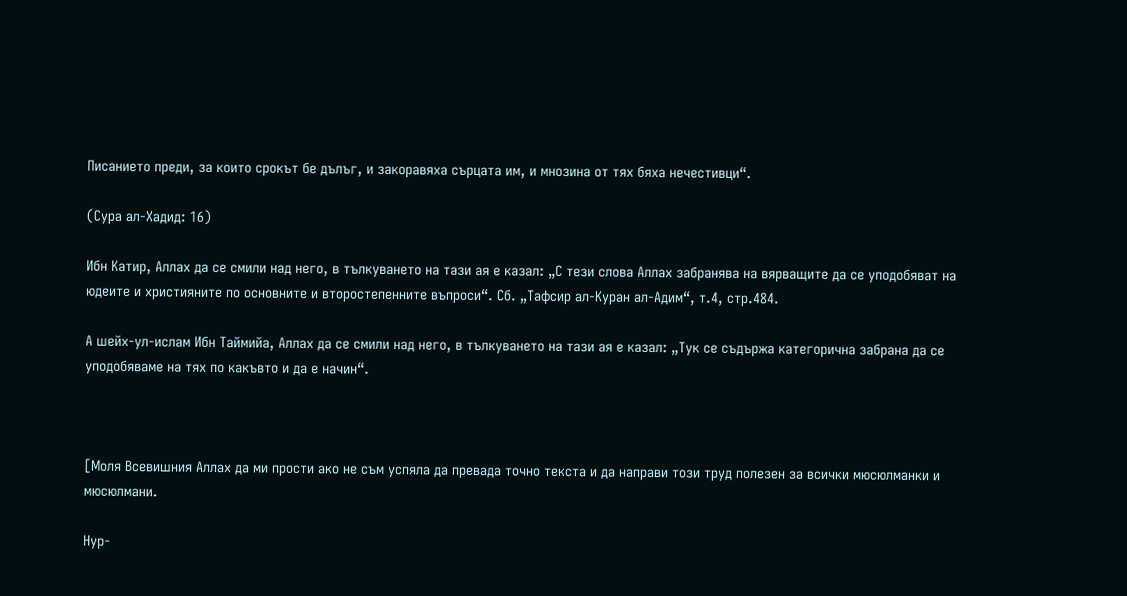Писанието преди, за които срокът бе дълъг, и закоравяха сърцата им, и мнозина от тях бяха нечестивци“.

(Сура ал-Хадид: 16)

Ибн Катир, Аллах да се смили над него, в тълкуването на тази ая е казал: „С тези слова Аллах забранява на вярващите да се уподобяват на юдеите и християните по основните и второстепенните въпроси“. Сб. „Тафсир ал-Куран ал-Адим“, т.4, стр.484.

А шейх-ул-ислам Ибн Таймийа, Аллах да се смили над него, в тълкуването на тази ая е казал: „Тук се съдържа категорична забрана да се уподобяваме на тях по какъвто и да е начин“.



[Моля Всевишния Аллах да ми прости ако не съм успяла да превада точно текста и да направи този труд полезен за всички мюсюлманки и мюсюлмани.

Нур-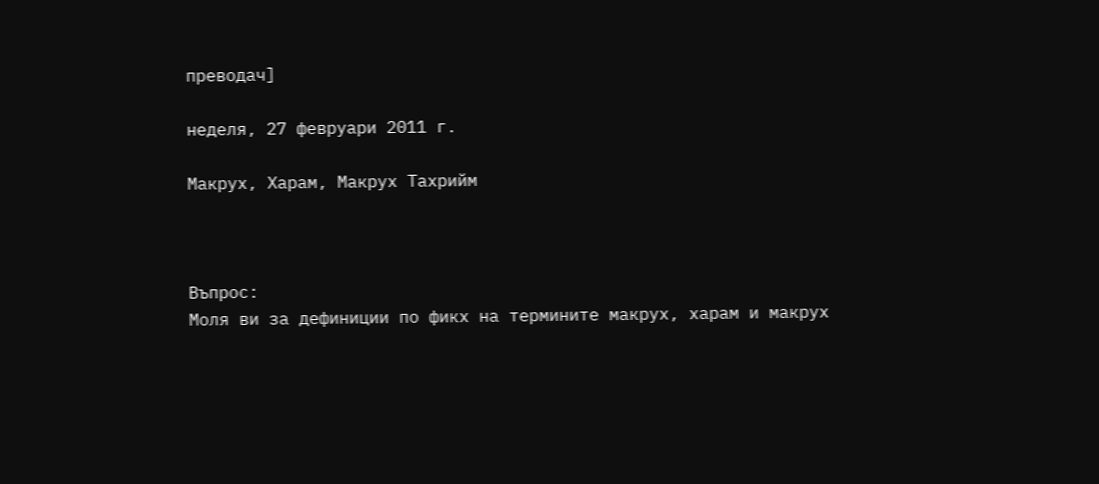преводач]

неделя, 27 февруари 2011 г.

Макрух, Харам, Макрух Тахрийм



Въпрос:                                                                                                             Моля ви за дефиниции по фикх на термините макрух, харам и макрух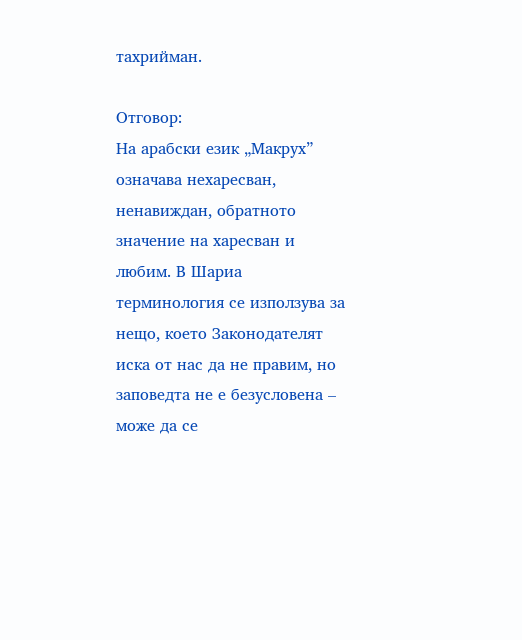тахрийман.

Отговор:                                                                                                            На арабски език „Макрух” означава нехаресван, ненавиждан, обратното значение на харесван и любим. В Шариа терминология се използува за нещо, което Законодателят иска от нас да не правим, но заповедта не е безусловена – може да се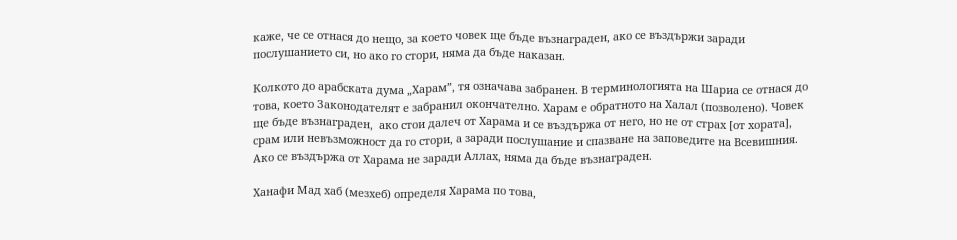каже, че се отнася до нещо, за което човек ще бъде възнаграден, ако се въздържи заради послушанието си, но ако го стори, няма да бъде наказан.

Колкото до арабската дума „Харам”, тя означава забранен. В терминологията на Шариа се отнася до това, което Законодателят е забранил окончателно. Харам е обратното на Халал (позволено). Човек ще бъде възнаграден,  ако стои далеч от Харама и се въздържа от него, но не от страх [от хората], срам или невъзможност да го стори, а заради послушание и спазване на заповедите на Всевишния. Ако се въздържа от Харама не заради Аллах, няма да бъде възнаграден.

Ханафи Мад хаб (мезхеб) определя Харама по това,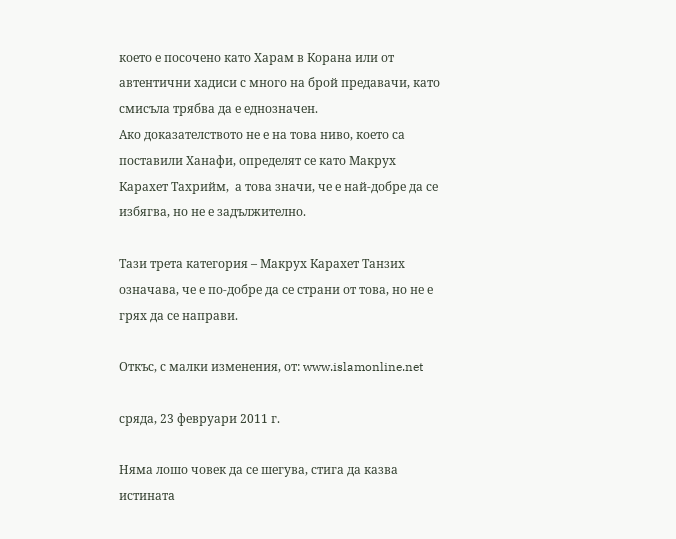което е посочено като Харам в Корана или от автентични хадиси с много на брой предавачи, като смисъла трябва да е еднозначен.
Ако доказателството не е на това ниво, което са поставили Ханафи, определят се като Макрух Карахет Тахрийм,  а това значи, че е най-добре да се избягва, но не е задължително.

Тази трета категория – Макрух Карахет Танзих означава, че е по-добре да се страни от това, но не е грях да се направи.

Откъс, с малки изменения, от: www.islamonline.net

сряда, 23 февруари 2011 г.

Няма лошо човек да се шегува, стига да казва истинатa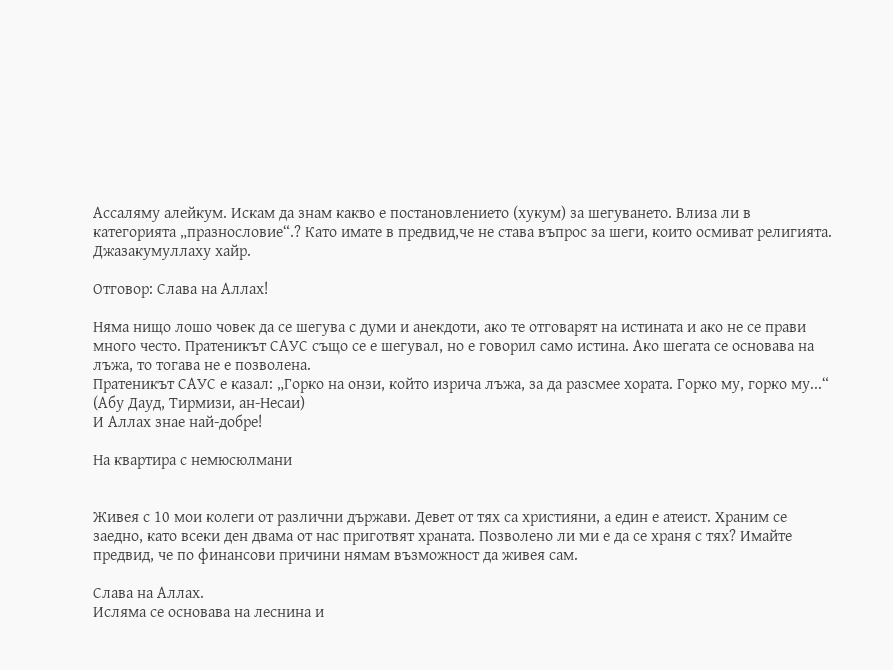Ассаляму алейкум. Искам да знам какво е постановлението (хукум) за шегуването. Влиза ли в категорията „празнословие“.? Като имате в предвид,че не става въпрос за шеги, които осмиват религията. Джазакумуллаху хайр.

Отговор: Слава на Аллах!

Няма нищо лошо човек да се шегува с думи и анекдоти, ако те отговарят на истината и ако не се прави много често. Пратеникът САУС също се е шегувал, но е говорил само истина. Ако шегата се основава на лъжа, то тогава не е позволена.
Пратеникът САУС е казал: „Горко на онзи, който изрича лъжа, за да разсмее хората. Горко му, горко му...“ (Абу Дауд, Тирмизи, ан-Несаи)
И Аллах знае най-добре!

На квартира с немюсюлмани


Живея с 10 мои колеги от различни държави. Девет от тях са християни, а един е атеист. Храним се заедно, като всеки ден двама от нас приготвят храната. Позволено ли ми е да се храня с тях? Имайте предвид, че по финансови причини нямам възможност да живея сам.

Слава на Аллах.
Исляма се основава на леснина и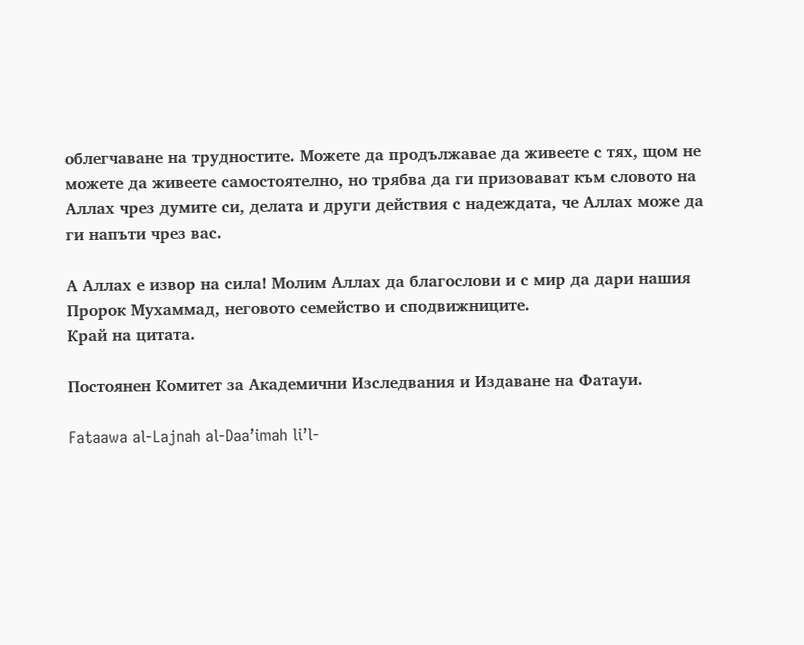облегчаване на трудностите. Можете да продължавае да живеете с тях, щом не можете да живеете самостоятелно, но трябва да ги призовават към словото на Аллах чрез думите си, делата и други действия с надеждата, че Аллах може да ги напъти чрез вас.

А Аллах е извор на сила! Молим Аллах да благослови и с мир да дари нашия Пророк Мухаммад, неговото семейство и сподвижниците.
Край на цитата.

Постоянен Комитет за Академични Изследвания и Издаване на Фатауи.

Fataawa al-Lajnah al-Daa’imah li’l-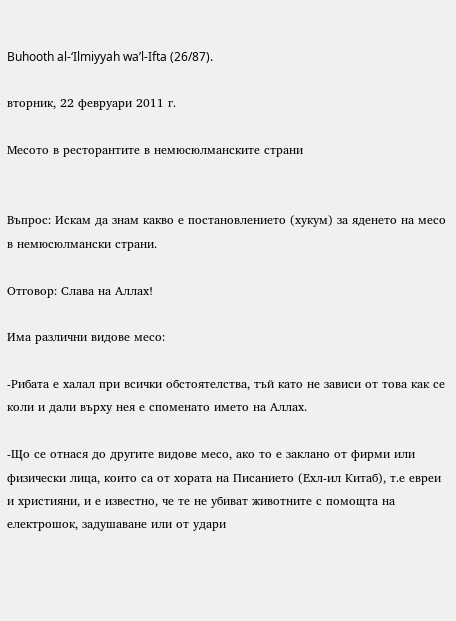Buhooth al-‘Ilmiyyah wa’l-Ifta (26/87).

вторник, 22 февруари 2011 г.

Месото в ресторантите в немюсюлманските страни


Въпрос: Искам да знам какво е постановлението (хукум) за яденето на месо в немюсюлмански страни.

Отговор: Слава на Аллах!

Има различни видове месо:

-Рибата е халал при всички обстоятелства, тъй като не зависи от това как се коли и дали върху нея е споменато името на Аллах.

-Що се отнася до другите видове месо, ако то е заклано от фирми или физически лица, които са от хората на Писанието (Ехл-ил Китаб), т.е евреи и християни, и е известно, че те не убиват животните с помощта на електрошок, задушаване или от удари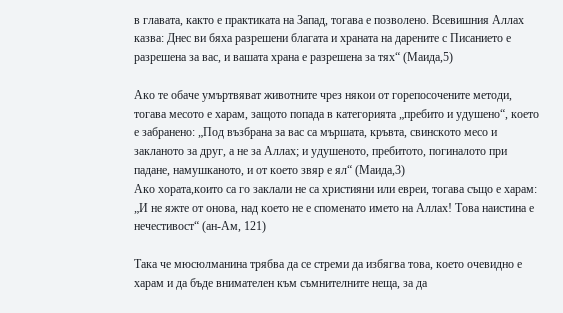в главата, както е практиката на Запад, тогава е позволено. Всевишния Аллах казва: Днес ви бяха разрешени благата и храната на дарените с Писанието е разрешена за вас, и вашата храна е разрешена за тях“ (Маида,5)

Ако те обаче умъртвяват животните чрез някои от горепосочените методи, тогава месото е харам, защото попада в категорията „пребито и удушено“, което е забранено: „Под възбрана за вас са мършата, кръвта, свинското месо и закланото за друг, а не за Аллах; и удушеното, пребитото, погиналото при падане, намушканото, и от което звяр е ял“ (Маида,3)
Ако хората,които са го заклали не са християни или евреи, тогава също е харам: „И не яжте от онова, над което не е споменато името на Аллах! Това наистина е нечестивост“ (ан-Ам, 121)

Така че мюсюлманина трябва да се стреми да избягва това, което очевидно е харам и да бъде внимателен към съмнителните неща, за да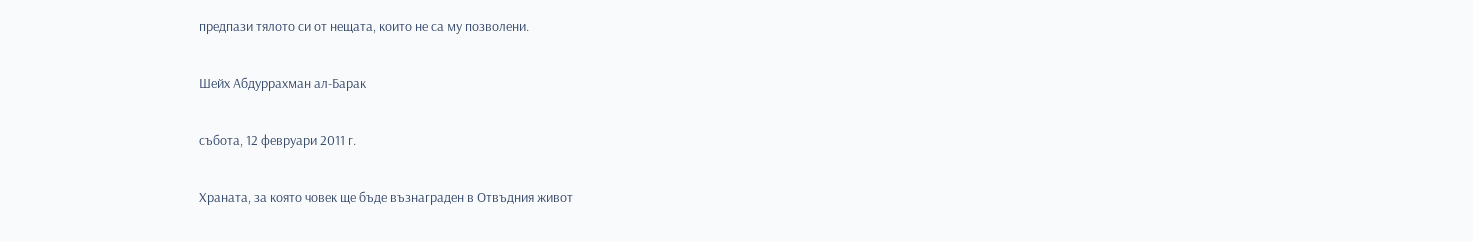предпази тялото си от нещата, които не са му позволени.

Шейх Абдуррахман ал-Барак

събота, 12 февруари 2011 г.

Храната, за която човек ще бъде възнаграден в Отвъдния живот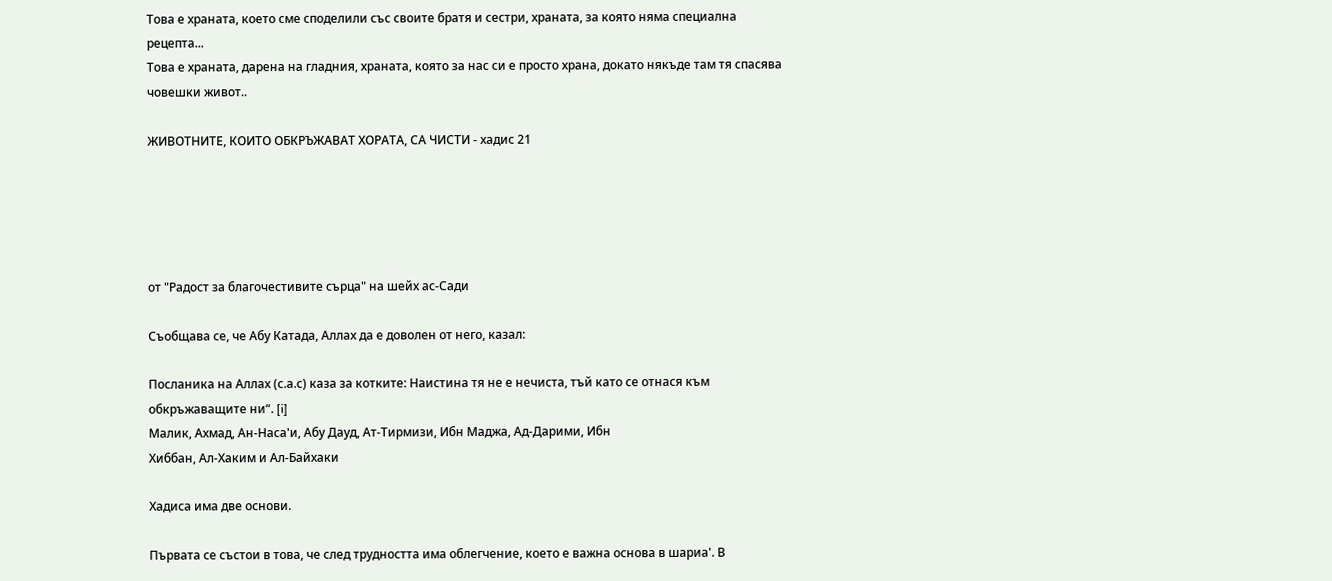Това е храната, което сме споделили със своите братя и сестри, храната, за която няма специална рецепта...
Това е храната, дарена на гладния, храната, която за нас си е просто храна, докато някъде там тя спасява човешки живот..

ЖИВОТНИТЕ, КОИТО ОБКРЪЖАВАТ ХОРАТА, СА ЧИСТИ - хадис 21





от "Радост за благочестивите сърца" на шейх ас-Сади

Съобщава се, че Абу Катада, Аллах да е доволен от него, казал:

Посланика на Аллах (с.а.с) каза за котките: Наистина тя не е нечиста, тъй като се отнася към обкръжаващите ни“. [i]
Малик, Ахмад, Ан-Наса'и, Абу Дауд, Ат-Тирмизи, Ибн Маджа, Ад-Дарими, Ибн
Хиббан, Ал-Хаким и Ал-Байхаки

Хадиса има две основи.

Първата се състои в това, че след трудността има облегчение, което е важна основа в шариа'. В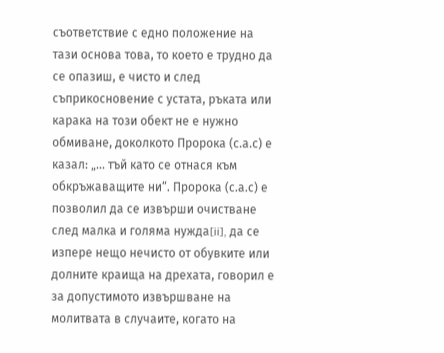съответствие с едно положение на тази основа това, то което е трудно да се опазиш, е чисто и след съприкосновение с устата, ръката или карака на този обект не е нужно обмиване, доколкото Пророка (с.а.с) е казал: „... тъй като се отнася към обкръжаващите ни“. Пророка (с.а.с) е позволил да се извърши очистване след малка и голяма нужда[ii], да се изпере нещо нечисто от обувките или долните краища на дрехата, говорил е за допустимото извършване на молитвата в случаите, когато на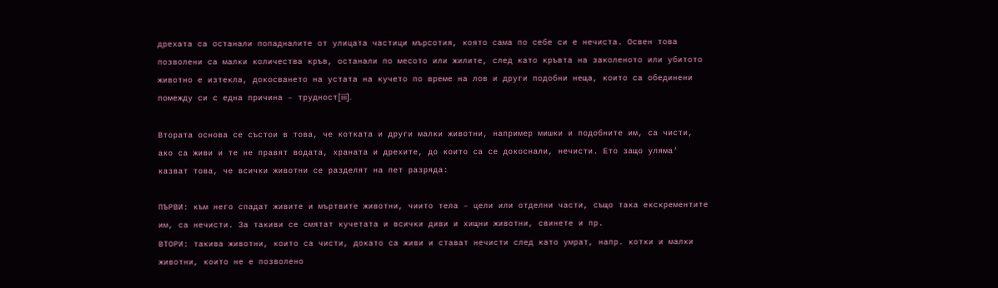дрехата са останали попадналите от улицата частици мърсотия, която сама по себе си е нечиста. Освен това позволени са малки количества кръв, останали по месото или жилите, след като кръвта на заколеното или убитото животно е изтекла, докосването на устата на кучето по време на лов и други подобни неща, които са обединени помежду си с една причина – трудност[iii].

Втората основа се състои в това, че котката и други малки животни, например мишки и подобните им, са чисти, ако са живи и те не правят водата, храната и дрехите, до които са се докоснали, нечисти. Ето защо уляма’ казват това, че всички животни се разделят на пет разряда:

ПЪРВИ: към него спадат живите и мъртвите животни, чиито тела – цели или отделни части, също така екскрементите им, са нечисти. За такиви се смятат кучетата и всички диви и хищни животни, свинете и пр.
ВТОРИ: такива животни, които са чисти, докато са живи и стават нечисти след като умрат, напр. котки и малки животни, които не е позволено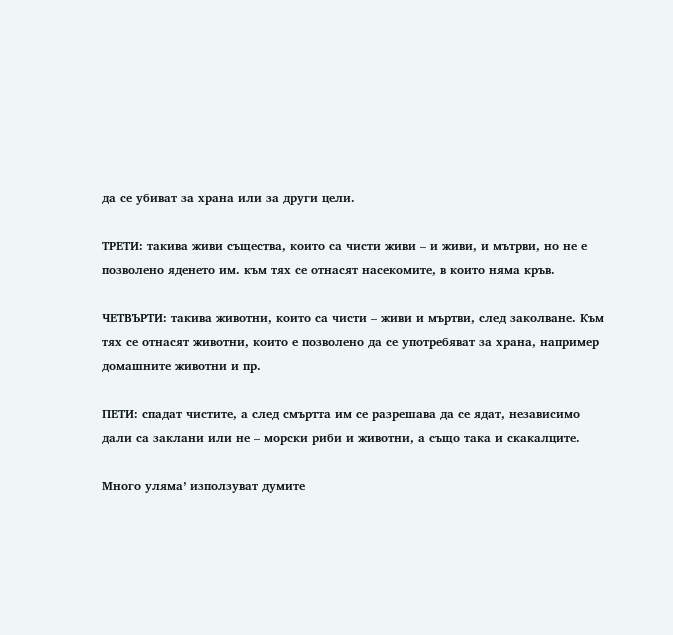да се убиват за храна или за други цели.

ТРЕТИ: такива живи същества, които са чисти живи – и живи, и мътрви, но не е позволено яденето им. към тях се отнасят насекомите, в които няма кръв.

ЧЕТВЪРТИ: такива животни, които са чисти – живи и мъртви, след заколване. Към тях се отнасят животни, които е позволено да се употребяват за храна, например домашните животни и пр.

ПЕТИ: спадат чистите, а след смъртта им се разрешава да се ядат, независимо дали са заклани или не – морски риби и животни, а също така и скакалците.

Много уляма’ използуват думите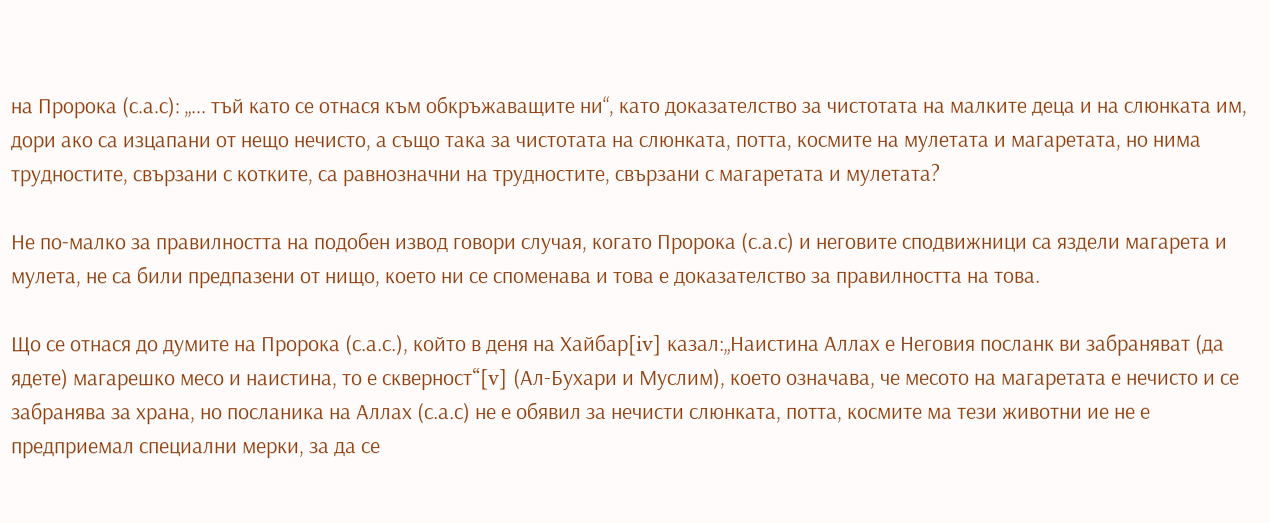на Пророка (с.а.с): „... тъй като се отнася към обкръжаващите ни“, като доказателство за чистотата на малките дeца и на слюнката им, дори ако са изцапани от нещо нечисто, а също така за чистотата на слюнката, потта, космите на мулетата и магаретата, но нима трудностите, свързани с котките, са равнозначни на трудностите, свързани с магаретата и мулетата?

Не по-малко за правилността на подобен извод говори случая, когато Пророка (с.а.с) и неговите сподвижници са яздели магарета и мулета, не са били предпазени от нищо, което ни се споменава и това е доказателство за правилността на това.

Що се отнася до думите на Пророка (с.а.с.), който в деня на Хайбар[iv] казал:„Наистина Аллах е Неговия посланк ви забраняват (да ядете) магарешко месо и наистина, то е скверност“[v] (Ал-Бухари и Муслим), което означава, че месото на магаретата е нечисто и се забранява за храна, но посланика на Аллах (с.а.с) не е обявил за нечисти слюнката, потта, космите ма тези животни ие не е предприемал специални мерки, за да се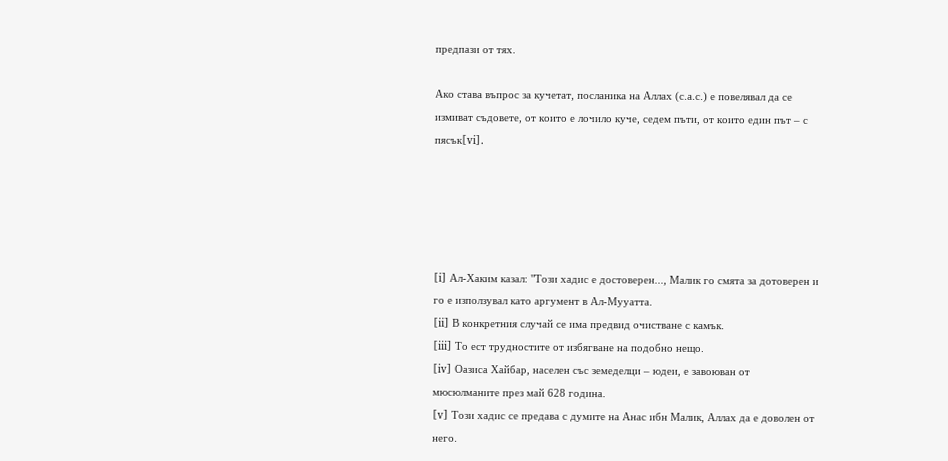предпази от тях.

Ако става въпрос за кучетат, посланика на Аллах (с.а.с.) е повелявал да се измиват съдовете, от които е лочило куче, седем пъти, от които един път – с пясък[vi].





[i] Ал-Хаким казал: "Този хадис е достоверен..., Малик го смята за дотоверен и го е използувал като аргумент в Ал-Мууатта.
[ii] В конкретния случай се има предвид очистване с камък.
[iii] То ест трудностите от избягване на подобно нещо.
[iv] Оазиса Хайбар, населен със земеделци – юдеи, е завоюван от мюсюлманите през май 628 година.
[v] Този хадис се предава с думите на Анас ибн Малик, Аллах да е доволен от него.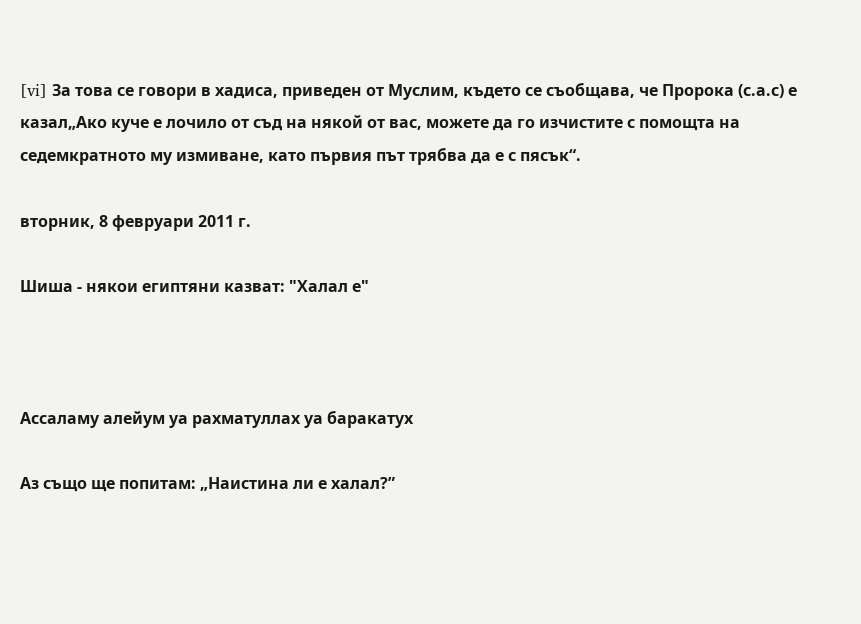[vi] За това се говори в хадиса, приведен от Муслим, където се съобщава, че Пророка (с.а.с) е казал„Ако куче е лочило от съд на някой от вас, можете да го изчистите с помощта на седемкратното му измиване, като първия път трябва да е с пясък“.

вторник, 8 февруари 2011 г.

Шиша - някои египтяни казват: "Халал е"



Ассаламу алейум уа рахматуллах уа баракатух

Аз също ще попитам: „Наистина ли е халал?”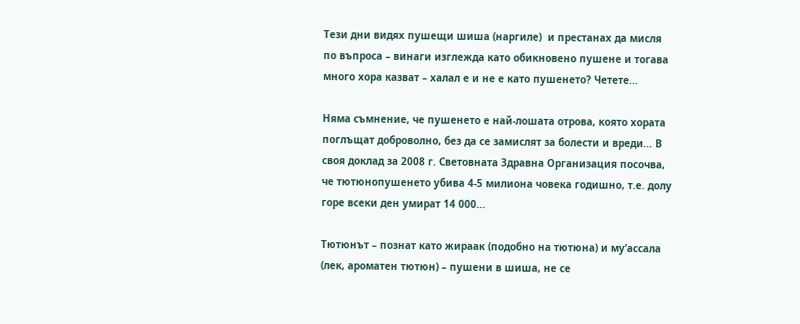Тези дни видях пушещи шиша (наргиле)  и престанах да мисля по въпроса – винаги изглежда като обикновено пушене и тогава много хора казват – халал е и не е като пушенето? Четете...

Няма съмнение, че пушенето е най-лошата отрова, която хората поглъщат доброволно, без да се замислят за болести и вреди... В своя доклад за 2008 г. Световната Здравна Организация посочва, че тютюнопушенето убива 4-5 милиона човека годишно, т.е. долу горе всеки ден умират 14 000...

Тютюнът – познат като жираак (подобно на тютюна) и му’ассала (лек, ароматен тютюн) – пушени в шиша, не се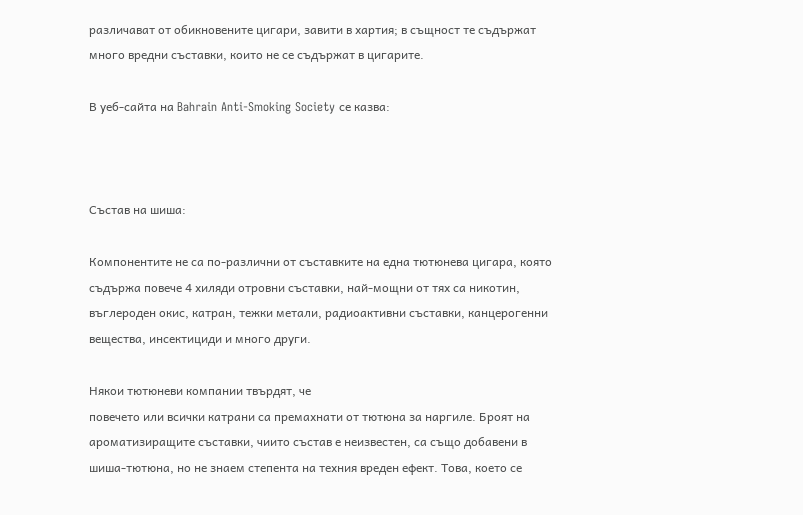различават от обикновените цигари, завити в хартия; в същност те съдържат много вредни съставки, които не се съдържат в цигарите.

В уеб-сайта на Bahrain Anti-Smoking Society се казва:



Състав на шиша:

Компонентите не са по-различни от съставките на една тютюнева цигара, която съдържа повече 4 хиляди отровни съставки, най-мощни от тях са никотин, въглероден окис, катран, тежки метали, радиоактивни съставки, канцерогенни вещества, инсектициди и много други.

Някои тютюневи компании твърдят, че
повечето или всички катрани са премахнати от тютюна за наргиле. Броят на ароматизиращите съставки, чиито състав е неизвестен, са също добавени в шиша-тютюна, но не знаем степента на техния вреден ефект. Това, което се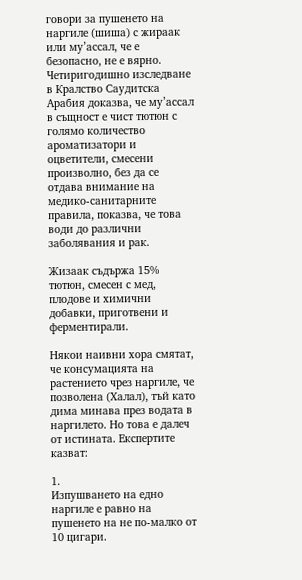говори за пушенето на наргиле (шиша) с жираак или му’ассал, че е безопасно, не е вярно. Четиригодишно изследване в Кралство Саудитска Арабия доказва, че му’ассал в същност е чист тютюн с голямо количество ароматизатори и оцветители, смесени произволно, без да се отдава внимание на медико-санитарните правила, показва, че това води до различни заболявания и рак.

Жизаак съдържа 15% тютюн, смесен с мед, плодове и химични добавки, приготвени и ферментирали.

Някои наивни хора смятат, че консумацията на растението чрез наргиле, че позволена (Халал), тъй като дима минава през водата в наргилето. Но това е далеч от истината. Експертите казват:

1.
Изпушването на едно наргиле е равно на пушенето на не по-малко от 10 цигари.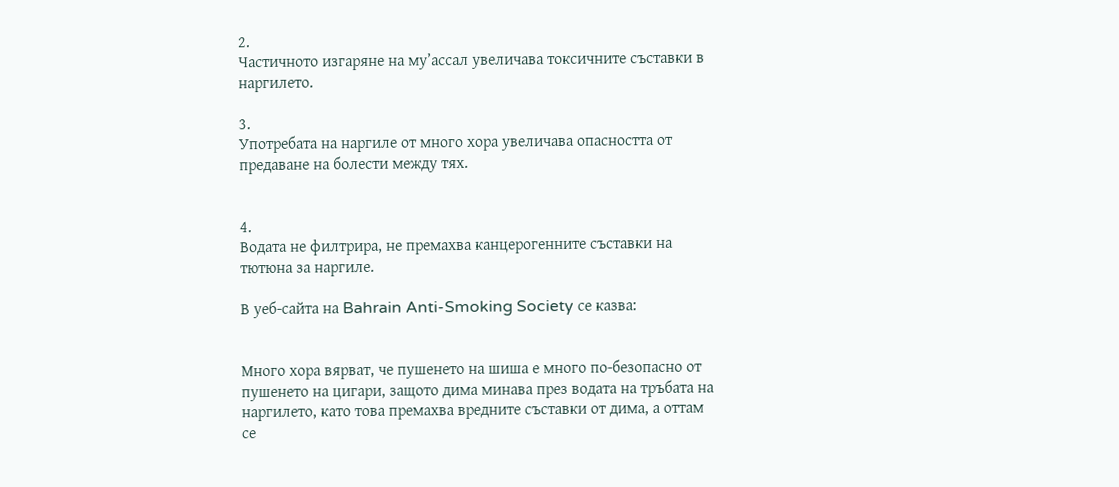2.
Частичното изгаряне на му’ассал увеличава токсичните съставки в наргилето.

3.
Употребата на наргиле от много хора увеличава опасността от предаване на болести между тях.


4.
Водата не филтрира, не премахва канцерогенните съставки на тютюна за наргиле.

В уеб-сайта на Bahrain Anti-Smoking Society се казва:


Много хора вярват, че пушенето на шиша е много по-безопасно от пушенето на цигари, защото дима минава през водата на тръбата на наргилето, като това премахва вредните съставки от дима, а оттам се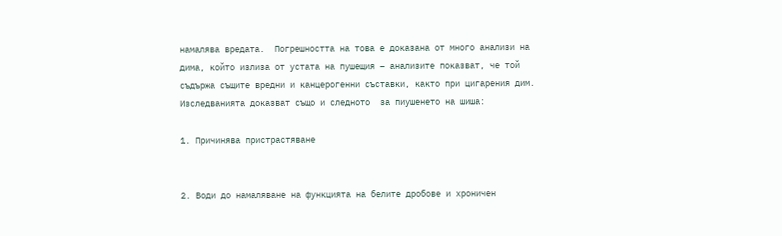намалява вредата.  Погрешността на това е доказана от много анализи на дима, който излиза от устата на пушещия – анализите показват, че той съдържа същите вредни и канцерогенни съставки, както при цигарения дим. Изследванията доказват също и следното  за пиушенето на шиша:

1. Причинява пристрастяване


2. Води до намаляване на функцията на белите дробове и хроничен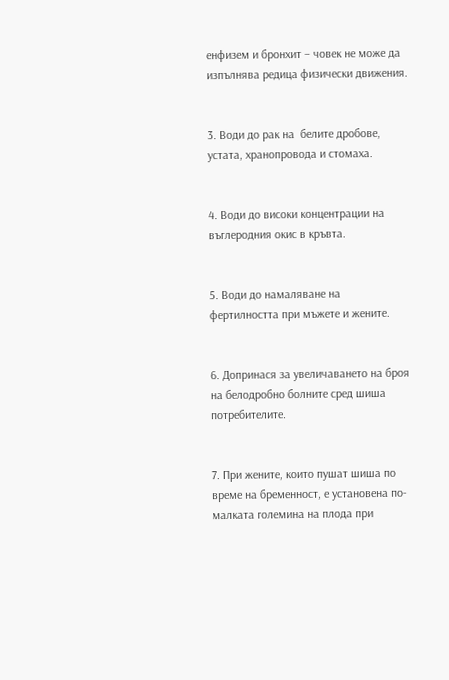енфизем и бронхит – човек не може да изпълнява редица физически движения.


3. Води до рак на  белите дробове, устата, хранопровода и стомаха.


4. Води до високи концентрации на въглеродния окис в кръвта.


5. Води до намаляване на фертилността при мъжете и жените.


6. Допринася за увеличаването на броя на белодробно болните сред шиша потребителите.


7. При жените, които пушат шиша по време на бременност, е установена по-малката големина на плода при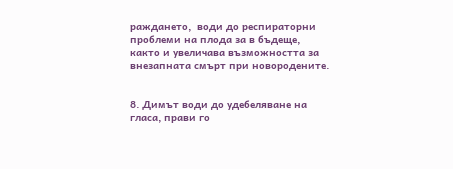раждането,  води до респираторни проблеми на плода за в бъдеще, както и увеличава възможността за внезапната смърт при новородените.


8. Димът води до удебеляване на гласа, прави го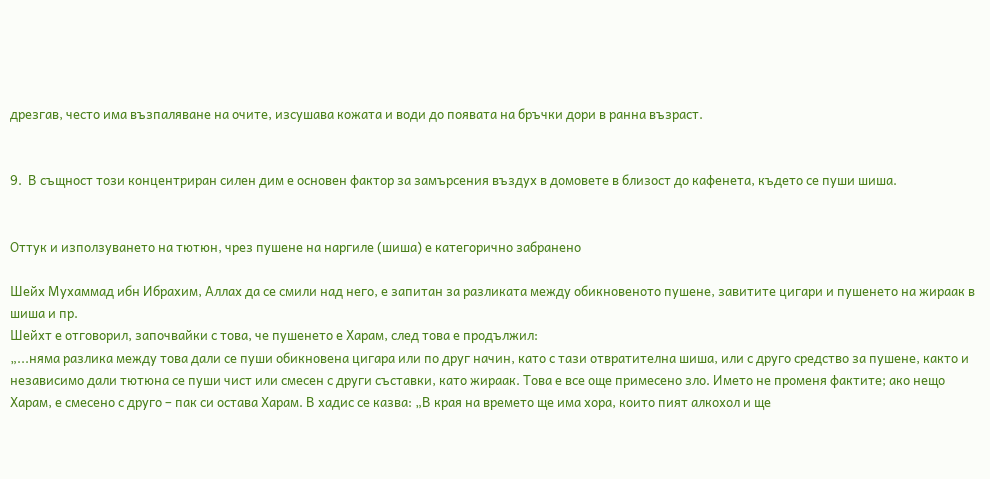дрезгав, често има възпаляване на очите, изсушава кожата и води до появата на бръчки дори в ранна възраст.


9.  В същност този концентриран силен дим е основен фактор за замърсения въздух в домовете в близост до кафенета, където се пуши шиша.


Оттук и използуването на тютюн, чрез пушене на наргиле (шиша) е категорично забранено

Шейх Мухаммад ибн Ибрахим, Аллах да се смили над него, е запитан за разликата между обикновеното пушене, завитите цигари и пушенето на жираак в шиша и пр.
Шейхт е отговорил, започвайки с това, че пушенето е Харам, след това е продължил:
„...няма разлика между това дали се пуши обикновена цигара или по друг начин, като с тази отвратителна шиша, или с друго средство за пушене, както и независимо дали тютюна се пуши чист или смесен с други съставки, като жираак. Това е все още примесено зло. Името не променя фактите; ако нещо Харам, е смесено с друго – пак си остава Харам. В хадис се казва: „В края на времето ще има хора, които пият алкохол и ще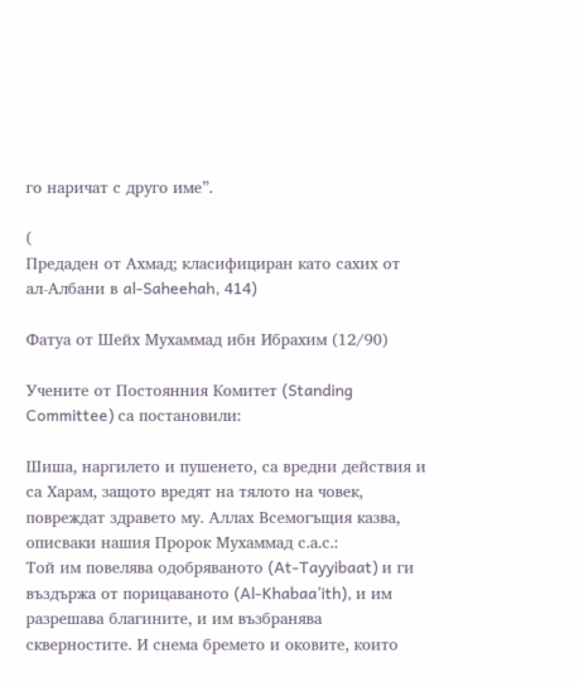го наричат с друго име”.

(
Предаден от Ахмад; класифициран като сахих от ал-Албани в al-Saheehah, 414)

Фатуа от Шейх Мухаммад ибн Ибрахим (12/90)

Учените от Постоянния Комитет (Standing Committee) са постановили:

Шиша, наргилето и пушенето, са вредни действия и са Харам, защото вредят на тялото на човек, повреждат здравето му. Аллах Всемогъщия казва, описваки нашия Пророк Мухаммад с.а.с.:
Той им повелява одобряваното (At‑Tayyibaat) и ги въздържа от порицаваното (Al‑Khabaa’ith), и им разрешава благините, и им възбранява скверностите. И снема бремето и оковите, които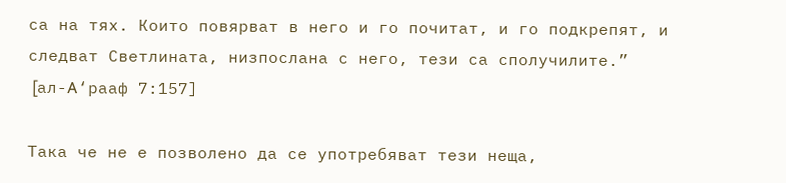са на тях. Които повярват в него и го почитат, и го подкрепят, и следват Светлината, низпослана с него, тези са сполучилите.”
 [aл-A‘рaaф 7:157]

Така че не е позволено да се употребяват тези неща,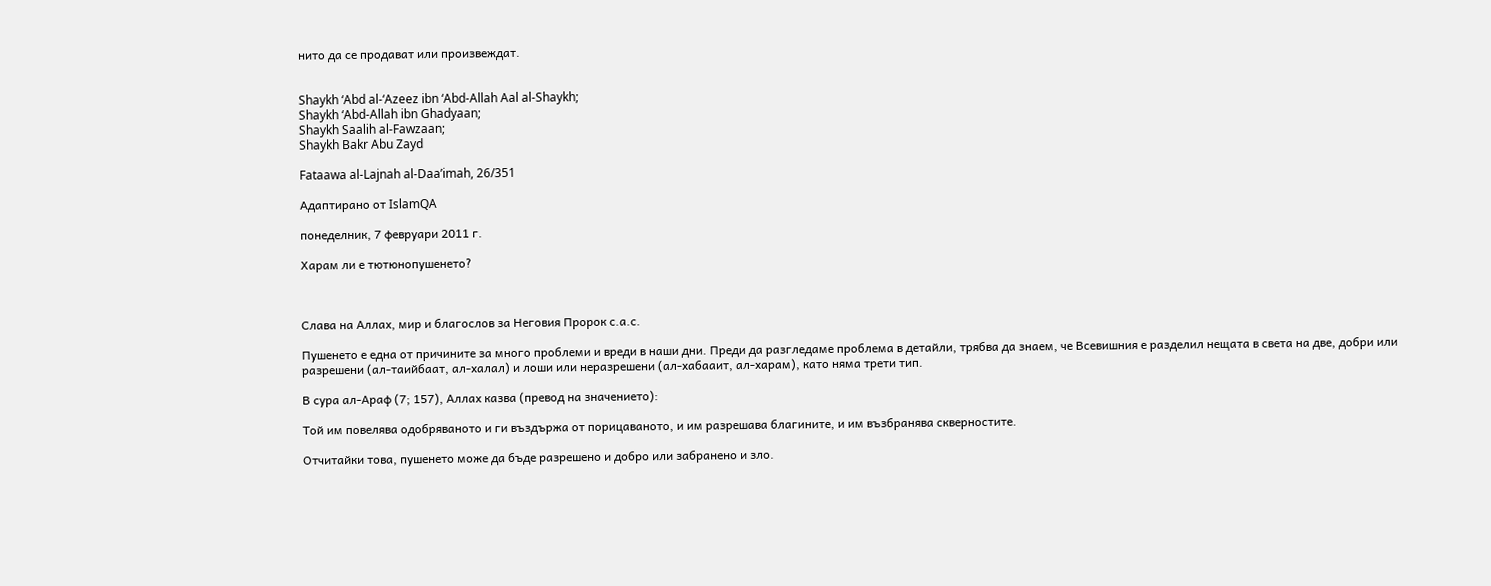нито да се продават или произвеждат.


Shaykh ‘Abd al-‘Azeez ibn ‘Abd-Allah Aal al-Shaykh;
Shaykh ‘Abd-Allah ibn Ghadyaan;
Shaykh Saalih al-Fawzaan;
Shaykh Bakr Abu Zayd

Fataawa al-Lajnah al-Daa’imah, 26/351

Адаптирано от IslamQA

понеделник, 7 февруари 2011 г.

Харам ли е тютюнопушенето?



Слава на Аллах, мир и благослов за Неговия Пророк с.а.с.

Пушенето е една от причините за много проблеми и вреди в наши дни. Преди да разгледаме проблема в детайли, трябва да знаем, че Всевишния е разделил нещата в света на две, добри или разрешени (ал-таийбаат, ал-халал) и лоши или неразрешени (ал-хабааит, ал-харам), като няма трети тип.

В сура ал-Араф (7; 157), Аллах казва (превод на значението):

Той им повелява одобряваното и ги въздържа от порицаваното, и им разрешава благините, и им възбранява скверностите.

Отчитайки това, пушенето може да бъде разрешено и добро или забранено и зло.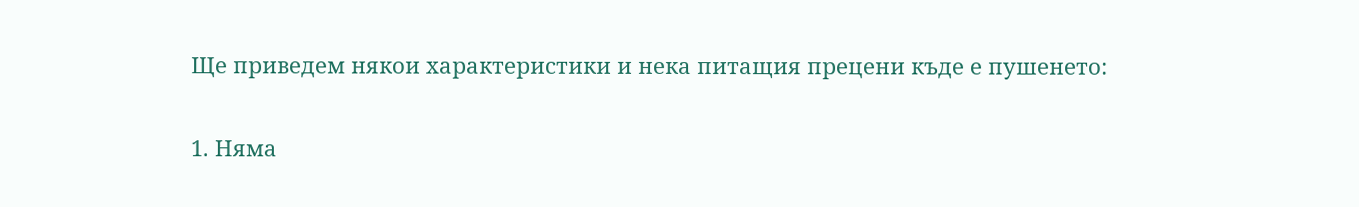Ще приведем някои характеристики и нека питащия прецени къде е пушенето:

1. Няма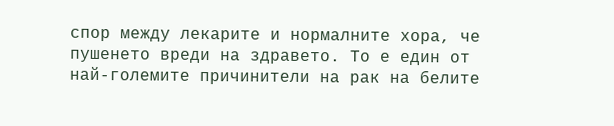спор между лекарите и нормалните хора, че пушенето вреди на здравето. То е един от най-големите причинители на рак на белите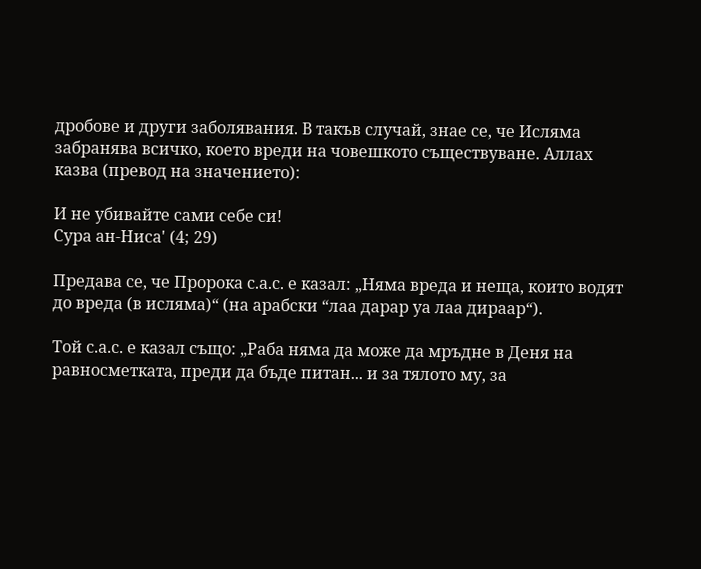дробове и други заболявания. В такъв случай, знае се, че Исляма забранява всичко, което вреди на човешкото съществуване. Аллах казва (превод на значението):

И не убивайте сами себе си!
Сура ан-Ниса' (4; 29)

Предава се, че Пророка с.а.с. е казал: „Няма вреда и неща, които водят до вреда (в исляма)“ (на арабски “лаа дарар уа лаа дираар“).

Той с.а.с. е казал също: „Раба няма да може да мръдне в Деня на равносметката, преди да бъде питан... и за тялото му, за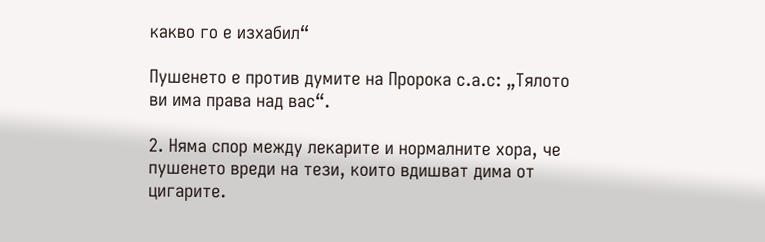какво го е изхабил“

Пушенето е против думите на Пророка с.а.с: „Тялото ви има права над вас“.

2. Няма спор между лекарите и нормалните хора, че пушенето вреди на тези, които вдишват дима от цигарите.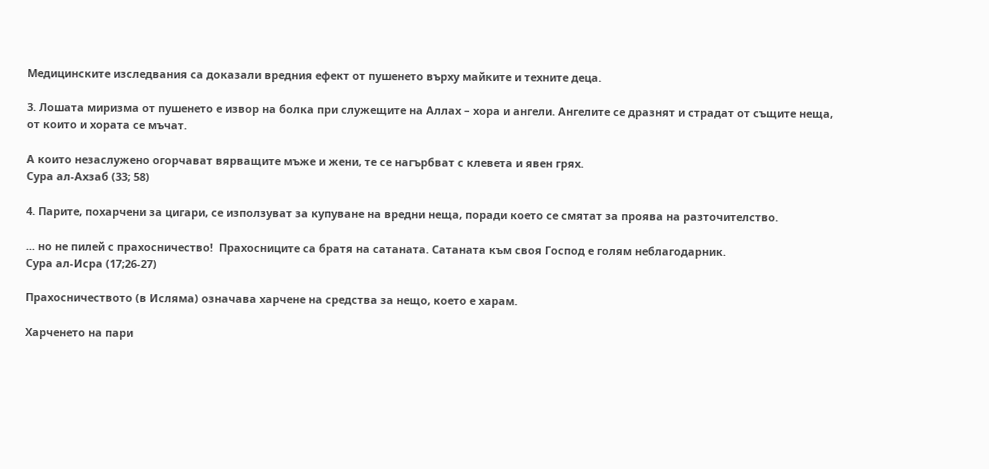Медицинските изследвания са доказали вредния ефект от пушенето върху майките и техните деца.

3. Лошата миризма от пушенето е извор на болка при служещите на Аллах – хора и ангели. Ангелите се дразнят и страдат от същите неща, от които и хората се мъчат.

А които незаслужено огорчават вярващите мъже и жени, те се нагърбват с клевета и явен грях.
Сура ал-Ахзаб (33; 58)

4. Парите, похарчени за цигари, се използуват за купуване на вредни неща, поради което се смятат за проява на разточителство.

... но не пилей с прахосничество!  Прахосниците са братя на сатаната. Сатаната към своя Господ е голям неблагодарник.
Сура ал-Исра (17;26-27)

Прахосничеството (в Исляма) означава харчене на средства за нещо, което е харам.

Харченето на пари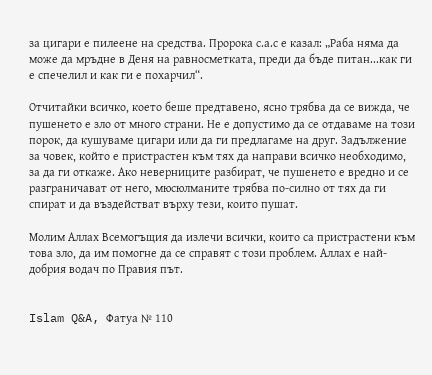за цигари е пилеене на средства. Пророка с.а.с е казал: „Раба няма да може да мръдне в Деня на равносметката, преди да бъде питан...как ги е спечелил и как ги е похарчил“.

Отчитайки всичко, което беше предтавено, ясно трябва да се вижда, че пушенето е зло от много страни. Не е допустимо да се отдаваме на този порок, да кушуваме цигари или да ги предлагаме на друг. Задължение за човек, който е пристрастен към тях да направи всичко необходимо, за да ги откаже. Ако неверниците разбират, че пушенето е вредно и се разграничават от него, мюсюлманите трябва по-силно от тях да ги спират и да въздействат върху тези, които пушат.

Молим Аллах Всемогъщия да излечи всички, които са пристрастени към това зло, да им помогне да се справят с този проблем. Аллах е най-добрия водач по Правия път.


Islam Q&A, Фатуа № 110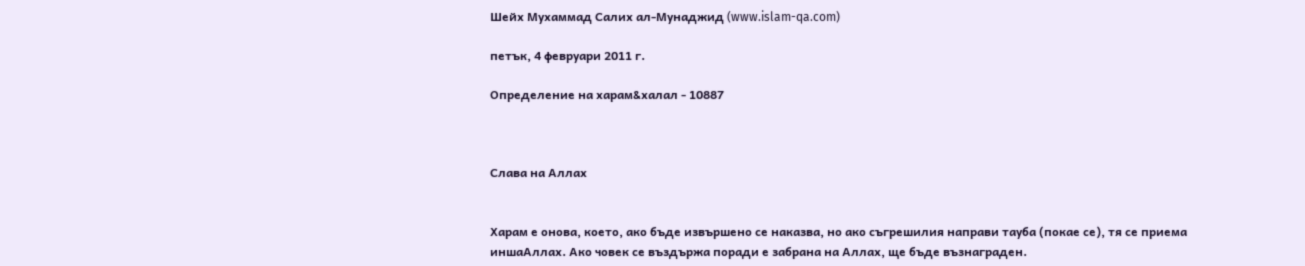Шейх Мухаммад Салих ал-Мунаджид (www.islam-qa.com)

петък, 4 февруари 2011 г.

Определение на харам&халал - 10887



Слава на Аллах


Харам е онова, което, ако бъде извършено се наказва, но ако съгрешилия направи тауба (покае се), тя се приема иншаАллах. Ако човек се въздържа поради е забрана на Аллах, ще бъде възнаграден.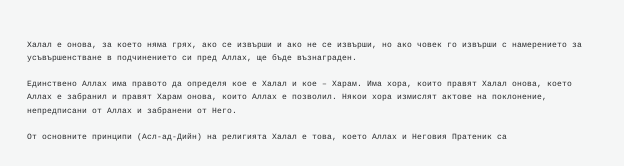Халал е онова, за което няма грях, ако се извърши и ако не се извърши, но ако човек го извърши с намерението за усъвършенстване в подчинението си пред Аллах, ще бъде възнаграден.

Единствено Аллах има правото да определя кое е Халал и кое – Харам. Има хора, които правят Халал онова, което Аллах е забранил и правят Харам онова, които Аллах е позволил. Някои хора измислят актове на поклонение, непредписани от Аллах и забранени от Него.

От основните принципи (Асл-ад-Дийн) на религията Халал е това, което Аллах и Неговия Пратеник са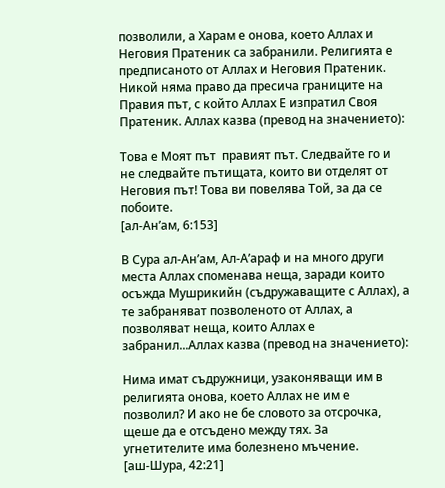позволили, а Харам е онова, което Аллах и Неговия Пратеник са забранили. Религията е предписаното от Аллах и Неговия Пратеник. Никой няма право да пресича границите на Правия път, с който Аллах Е изпратил Своя Пратеник. Аллах казва (превод на значението):

Това е Моят път  правият път. Следвайте го и не следвайте пътищата, които ви отделят от Неговия път! Това ви повелява Той, за да се побоите.
[ал-Ан’ам, 6:153]

В Сура ал-Ан’ам, Ал-А’араф и на много други места Аллах споменава неща, заради които осъжда Мушрикийн (съдружаващите с Аллах), а те забраняват позволеното от Аллах, а позволяват неща, които Аллах е забранил...Аллах казва (превод на значението):

Нима имат съдружници, узаконяващи им в религията онова, което Аллах не им е позволил? И ако не бе словото за отсрочка, щеше да е отсъдено между тях. За угнетителите има болезнено мъчение.
[аш-Шура, 42:21]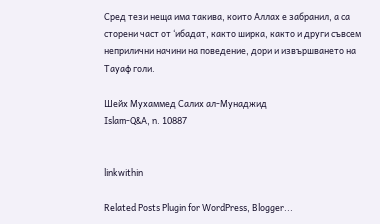Сред тези неща има такива, които Аллах е забранил, а са сторени част от ‘ибадат, както ширка, както и други съвсем неприлични начини на поведение, дори и извършването на Тауаф голи.

Шейх Мухаммед Салих ал-Мунаджид
Islam-Q&A, n. 10887


linkwithin

Related Posts Plugin for WordPress, Blogger...